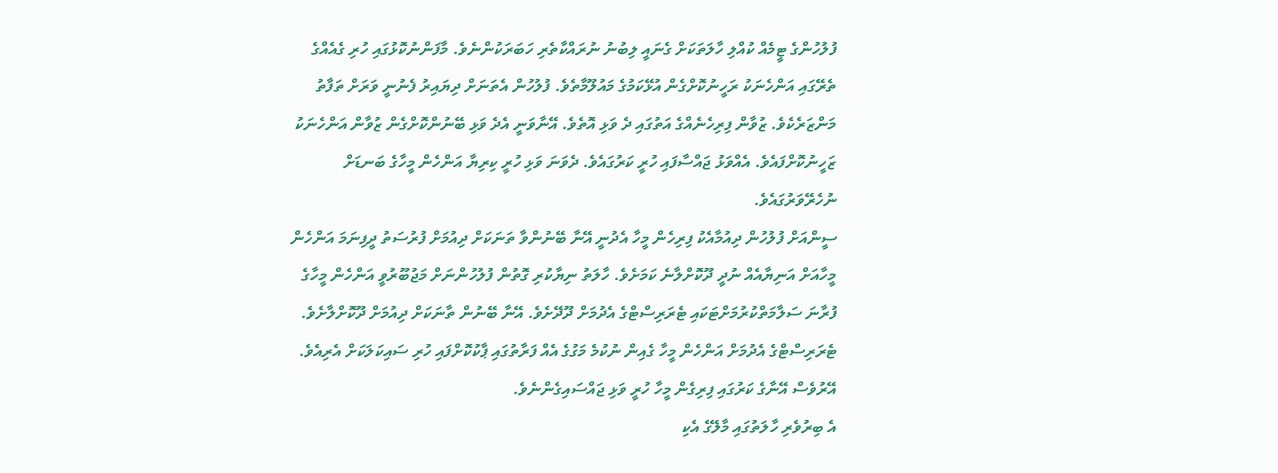ފުލުހުންގެ ޓީމެއް ކުއްލި ހާލަތަކަށް ގެނައީ ލިބުނު ނުރައްކާތެރި ހަބަރަކުންނެވެ. މާފަންނުކޮޅުގައި ހުރި ގެއެއްގެ ތެރޭގައި އަންހެނަކު ރަހީނުކޮށްގެން އުޅޭކަމުގެ މައުލޫމާތެވެ. ފުލުހުން އެތަނަށް ދިޔައިރު ފެނުނީ ވަރަށް ތަފާތު މަންޒަރެކެވެ. ޒުވާން ފިރިހެނެއްގެ އަތުގައި ދެ ވަޅި އޮތެވެ. އޭނާވަނީ އެދެ ވަޅި ބޭނުންކޮށްގެން ޒުވާން އަންހެނަކު ޒަހީނުކޮށްފައެވެ. އެއްވަޅު ޖައްސާފައި ހުރީ ކަރުގައެވެ. ދެވަނަ ވަޅި ހުރީ ކިރިޔާ އަންހެން މީހާގެ ބަނޑަށް ނުހެރޭވަރުގައެވެ.
ސީންއަށް ފުލުހުން ދިއުމާއެކު ފިރިހެން މީހާ އެދުނީ އޭނާ ބޭނުންވާ ތަނަކަށް ދިއުމަށް ފުރުސަތު ދީފިނަމަ އަންހެން މީހާއަށް އަނިޔާއެއް ނުދީ ދޫކޮށްލާނެ ކަމަށެވެ. ހާލަތު ނިޔާކުރި ގޮތުން ފުލުހުންނަށް މަޖުބޫރުވީ އަންހެން މީހާގެ ފުރާނަ ސަލާމަތްކުރުމަށްޓަކައި ޓެރަރިސްޓްގެ އެދުމަށް ދޫދޭށެވެ. އޭނާ ބޭނުން ތާނަކަށް ދިއުމަށް ދޫކޮށްލާށެވެ.
ޓެރަރިސްޓްގެ އެދުމަށް އަންހެން މީހާ ގެއިން ނުކުމެ މަގުގެ އެއް ފަރާތުގައި ޕާކުކޮށްފައި ހުރި ސައިކަލަކަށް އެރިއެވެ. އޭރުވެސް އޭނާގެ ކަރުގައި ފިރިގެން މީހާ ހުރީ ވަޅި ޖައްސައިގެންނެވެ.
އެ ބިރުވެރި ހާލަތުގައި މާލޭގެ އެކި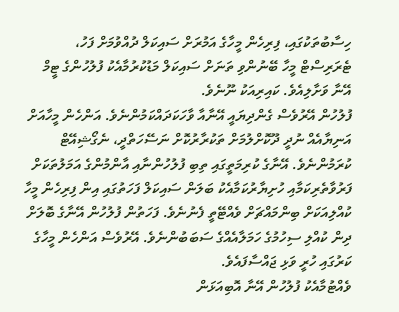ހިސާބުތަކުގައި، ފިރިހެން މީހާގެ އަމުރަށް ސައިކަލް ދުއްވުމަށް ފަހު، ޓެރަރިސްޓް މީހާ ބޭނުންވި ތަނަށް ސައިކަލް މަޑުކުރުމާއެކު ފުލުހުންގެ ޓީމް އޭނާ ވަށާލިއެވެ. ކައިރިއަކު ނޫނެވެ.
ފުލުހުން އޭރުވެސް ގެންދިޔައީ އޭނާއާ ވާހަކަދައްކަމުންނެވެ. އަންހެން މީހާއަށް އަނިޔާއެއް ނުދީ ދޫކޮށްލުމަށް ތަކުރާރުކޮށް ނަސޭހަތްދީ، ނެގޯޝިއޭޓް ކުރަމުންނެވެ. އޭނާގެ ކުރިމަތީގައި ތިބި ފުލުހުންނާއި އާންމުންގެ އަމަލުތަކަށް ފަރުވާތެރިކަމާއި ހުށިޔާރުކަމާއެކު ބަލަން ސައިކަލް ފަހަތުގައި އިން ފިރިހެން މީހާ ކުއްލިއަކަށް ބިންމައްޗަށް ވެއްޓޭތީ ފެނުނެވެ. ފަހަތުން ފުލުހުން އޭނާގެ ބޮލަށް ދިން ކުއްލި ސިހުމުގެ ހަމަލާއެއްގެ ސަބަބުންނެވެ. އޭރުވެސް އަންހެން މީހާގެ ކަރުގައި ހުރީ ވަޅި ޖައްސާފައެވެ.
ވެއްޓުމާއެކު ފުލުހުން އޭނާ އޮބިއަޅަން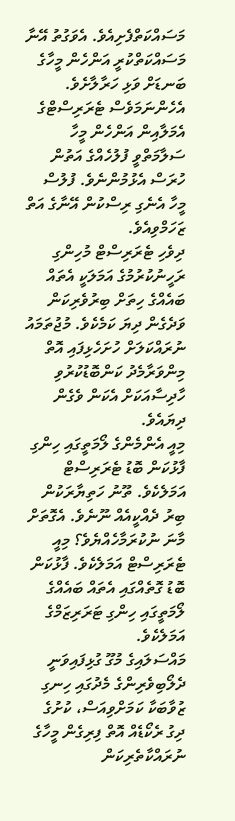މަސައްކަތްފެށިއެވެ. އެވަގުތު އޭނާ މަސައްކަތްކުރީ އަންހެން މީހާގެ ބަނޑަށް ވަޅި ހަރާލާށެވެ. އެހެންނަމަވެސް ޓެރަރިސްޓްގެ އެމަލާއިން އަންހެން މީހާ ސަލާމަތްވީ ފުލުހެއްގެ އަތުން ހުރަސް އެޅުމުންނެވެ. ފުލުސް މީހާ އެނެގި ރިސްކުން އޭނާގެ އަތް ޒަހަމްވިއެވެ.
ދިވެހި ޓެރަރިސްޓް މުހިންގި ރަހީނުކުރުމުގެ އަމަލަކީ އެތައް ބައެއްގެ ހިތަށް ބިރުވެރިކަން ވަދެގެން ދިޔަ ކަމެކެވެ. މުޖުތަމައު ނުރައްކަލަށް ހުށަހެޅިފައި އޮތް މިންވަރާމެދު ކަންބޮޑުކުރުވި ހާދިސާއަކަށް އެކަން ވެގެން ދިޔައެވެ.
މިއީ އެންމެންގެ ލޯމަތީގައި ހިންގި ފާޅުކަން ބޮޑު ޓެރަރިސްޓް އަމަލެކެވެ. ތޫނު ހަތިޔާރަކުން ބިރު ދެއްކީއެއް ނޫނެވެ. އެގޮތަށް މާނަ ނުކުރަމާހެއްޔެވެ؟ މިއީ ޓެރަރިސްޓް އަމަލެކެވެ. ފާޅުކަން ބޮޑު ގޮތެއްގައި އެތައް ބައެއްގެ ލޯމަތީގައި ހިންގި ޓަރަރިޒަމްގެ އަމަލެކެވެ.
މައްސަލައިގެ މުގޫ ގުޅިފައިވަނީ ދެލޯބިވެރިންގެ މެދުގައި ހިނގި ޒުވާބަކާ ކަމަށްވިއަސް، ކުށުގެ ދިގު ރެކޯޑެއް އޮތް ފިރިގެން މީހާގެ ނުރައްކާތެރިކަން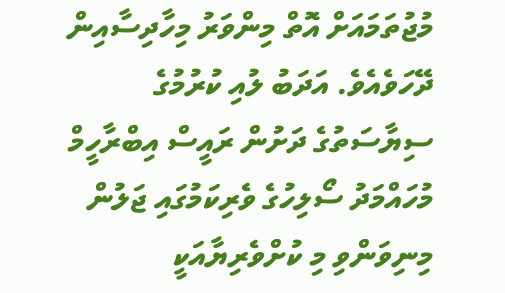މުޖުތަމައަށް އޮތް މިންވަރު މިހާދިސާއިން ދޭހަވެއެވެ. އަދަބު ލުއި ކުރުމުގެ ސިޔާސަތުގެ ދަށުން ރައީސް އިބްރާހީމް މުހައްމަދު ސޯލިހުގެ ވެރިކަމުގައި ޖަލުން މިނިވަންވި މި ކުށްވެރިޔާއަކީ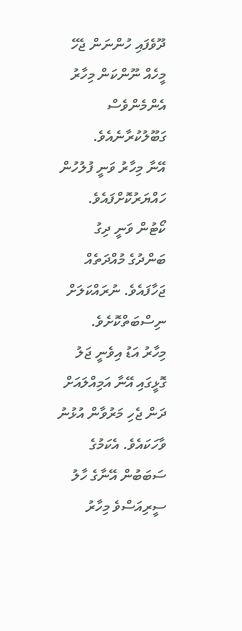ދޫވެފައި ހުންނަން ޖެހޭ މީހެއް ނޫންކަން މިހާރު އެންމެންވެސް ގަބޫލުކުރާނެއެވެ.
އޭނާ މިހާރު ވަނީ ފުލުހުން ހައްޔަރުކޮށްފައެވެ. ކޯޓުން ވަނީ ދިގު ބަންދުގެ މުއްދަތެއް ޖަހާފައެވެ. ނުރައްކަލަށް ނިސްބަތްކޮށެވެ.
މިހާރު އަޑު އިވެނީ ޖަލު ގޮޅީގައި އޭނާ އަމިއްލައަށް ދަން ޖެހި މަރުވާން އުޅުނު ވާހަކައެވެ. އެކަމުގެ ސަބަބުން އޭނާގެ ހާލު ސީރިއަސްވެ މިހާރު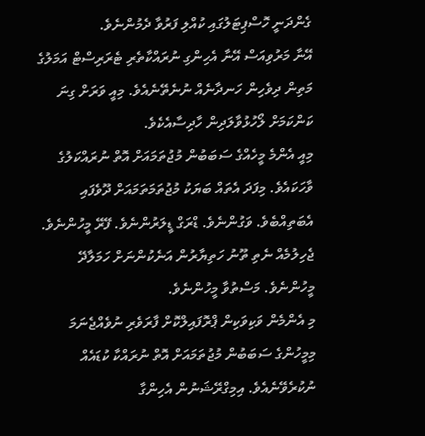ގެންދަނީ ހޮސްޕިޓަލުގައި ކުއްލި ފަރުވާ ދެމުންނެވެ.
އޭނާ މަރުވިއަސް އޭނާ އެހިންގި ނުރައްކާތެރި ޓެރަރިސްޓް އަމަލުގެ މަތިން ދިވެހިން ހަނދާނެއް ނުނެތޭނެއެވެ. މިއީ ވަރަށް ގިނަ ކަންކަމަށް ލޯހުޅުވާލަދިން ހާދިސާއެކެވެ.
މިއީ އެންމެ މީހެއްގެ ސަބަބުން މުޖުތަމައަށް އޮތް ނުރައްކަލުގެ ވާހަކައެވެ. މިފަދަ އެތައް ބަޔަކު މުޖުތަމަތަމައަށް ދޫވެފައި އެބަތިއްބެވެ. ވަގުންނެވެ. ޑްރަގް ޑީލަރުންނެވެ. ފޭރޭ މީހުންނެވެ. ޖެހިލުމެއް ނެތި ތޫނު ހަތިޔާރުން އަނެކުންނަށް ހަމަލާދޭ މީހުންނެވެ. މަސްތުވާ މީހުންނެވެ.
މި އެންމެން ވަކިވަކިން ޕްރޮފައިލްކޮށް ފާރަވެރި ނުވެއްޖެނަމަ މިމީހުންގެ ސަބަބުން މުޖުތަމައަށް އޮތް ނުރައްކާ ކުޑައެއް ނުކުރެވޭނެއެވެ. އިމިގްރޭޝަނުން އެހިންގާ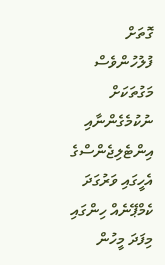ގޮތަށް ފުލުހުންވެސް މަގުތަކަށް ނުކުމެގެންނާއި އިންޓެލިޖެންސްގެ އެހީގައި ވަރުގަދަ ކެމްޕޭނެއް ހިންގައި މިފަދަ މީހުން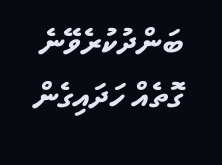ބަންދުކުރެވޭނެ ގޮތެއް ހަދައިގެން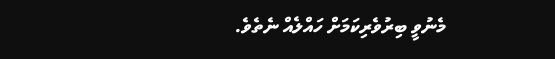މެނުވީ ބިރުވެރިކަމަށް ހައްލެއް ނެތެވެ.